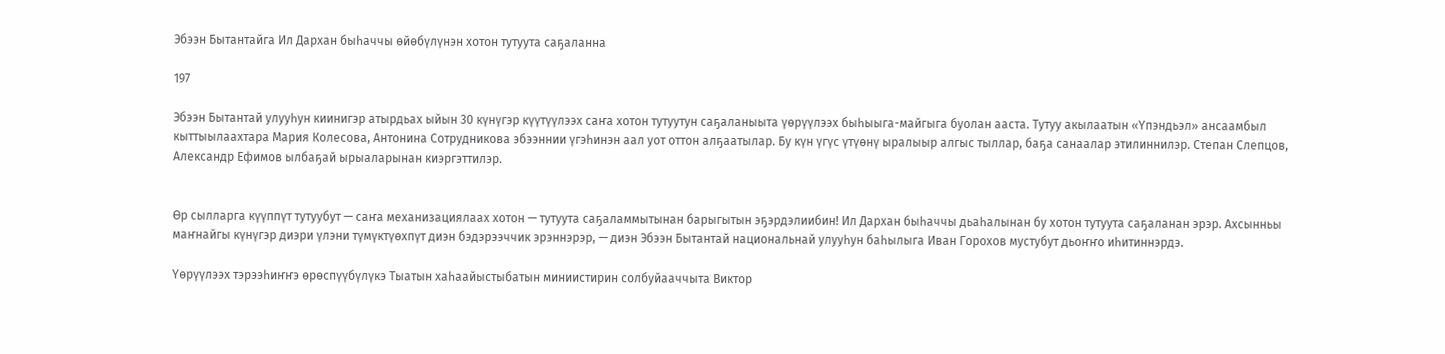Эбээн Бытантайга Ил Дархан быһаччы өйөбүлүнэн хотон тутуута саҕаланна

197

Эбээн Бытантай улууһун киинигэр атырдьах ыйын 30 күнүгэр күүтүүлээх саҥа хотон тутуутун саҕаланыыта үөрүүлээх быһыыга-майгыга буолан ааста. Тутуу акылаатын «Үпэндьэл» ансаамбыл кыттыылаахтара Мария Колесова, Антонина Сотрудникова эбээннии үгэһинэн аал уот оттон алҕаатылар. Бу күн үгүс үтүөнү ыралыыр алгыс тыллар, баҕа санаалар этилиннилэр. Степан Слепцов, Александр Ефимов ылбаҕай ырыаларынан киэргэттилэр.


Өр сылларга күүппүт тутуубут — саҥа механизациялаах хотон — тутуута саҕаламмытынан барыгытын эҕэрдэлиибин! Ил Дархан быһаччы дьаһалынан бу хотон тутуута саҕаланан эрэр. Ахсынньы маҥнайгы күнүгэр диэри үлэни түмүктүөхпүт диэн бэдэрээччик эрэннэрэр, — диэн Эбээн Бытантай национальнай улууһун баһылыга Иван Горохов мустубут дьоҥҥо иһитиннэрдэ.

Үөрүүлээх тэрээһиҥҥэ өрөспүүбүлүкэ Тыатын хаһаайыстыбатын миниистирин солбуйааччыта Виктор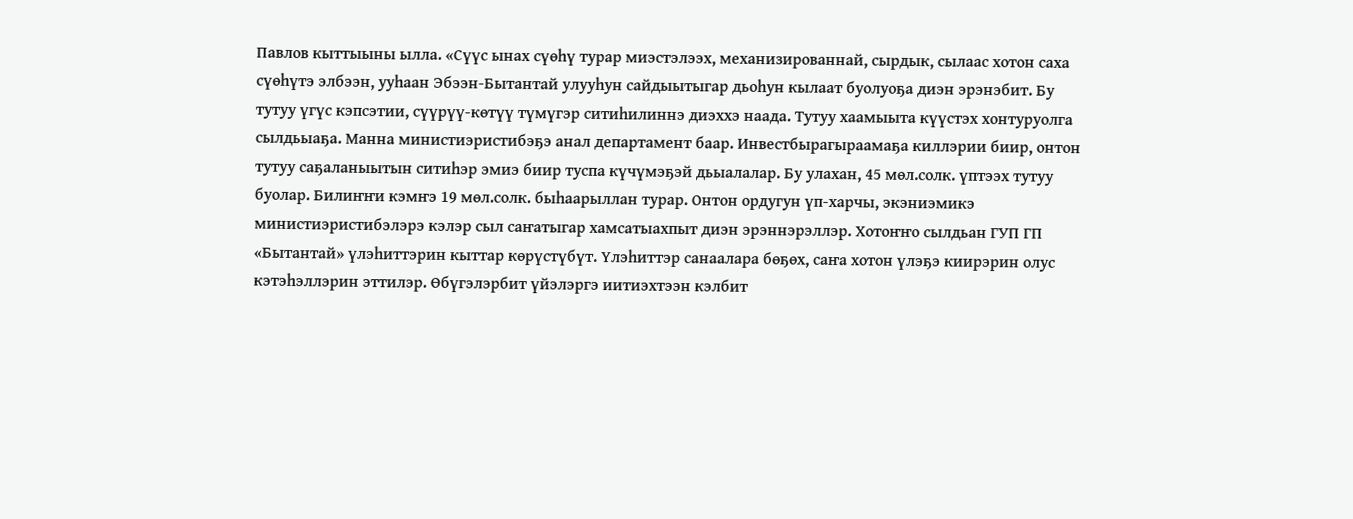Павлов кыттыыны ылла. «Сүүс ынах сүөһү турар миэстэлээх, механизированнай, сырдык, сылаас хотон саха сүөһүтэ элбээн, ууһаан Эбээн-Бытантай улууһун сайдыытыгар дьоһун кылаат буолуоҕа диэн эрэнэбит. Бу тутуу үгүс кэпсэтии, сүүрүү-көтүү түмүгэр ситиһилиннэ диэххэ наада. Тутуу хаамыыта күүстэх хонтуруолга сылдьыаҕа. Манна министиэристибэҕэ анал департамент баар. Инвестбырагыраамаҕа киллэрии биир, онтон тутуу саҕаланыытын ситиһэр эмиэ биир туспа күчүмэҕэй дьыалалар. Бу улахан, 45 мөл.солк. үптээх тутуу буолар. Билиҥҥи кэмҥэ 19 мөл.солк. быһаарыллан турар. Онтон ордугун үп-харчы, экэниэмикэ министиэристибэлэрэ кэлэр сыл саҥатыгар хамсатыахпыт диэн эрэннэрэллэр. Хотоҥҥо сылдьан ГУП ГП «Бытантай» үлэһиттэрин кыттар көрүстүбүт. Үлэһиттэр санаалара бөҕөх, саҥа хотон үлэҕэ киирэрин олус кэтэһэллэрин эттилэр. Өбүгэлэрбит үйэлэргэ иитиэхтээн кэлбит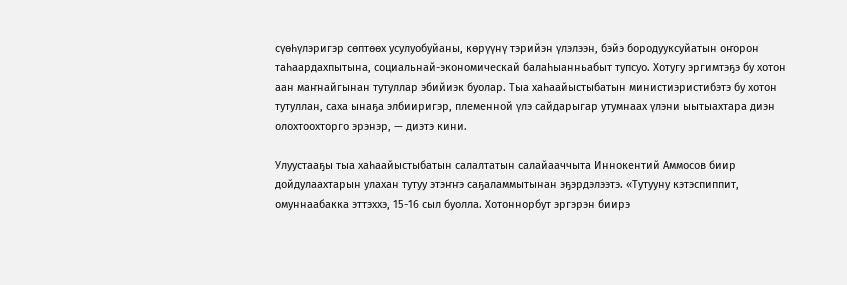сүөһүлэригэр сөптөөх усулуобуйаны, көрүүнү тэрийэн үлэлээн, бэйэ бородууксуйатын оҥорон таһаардахпытына, социальнай-экономическай балаһыанньабыт тупсуо. Хотугу эргимтэҕэ бу хотон аан маҥнайгынан тутуллар эбийиэк буолар. Тыа хаһаайыстыбатын министиэристибэтэ бу хотон тутуллан, саха ынаҕа элбииригэр, племенной үлэ сайдарыгар утумнаах үлэни ыытыахтара диэн олохтоохторго эрэнэр, — диэтэ кини.

Улуустааҕы тыа хаһаайыстыбатын салалтатын салайааччыта Иннокентий Аммосов биир дойдулаахтарын улахан тутуу этэҥҥэ саҕаламмытынан эҕэрдэлээтэ. «Тутууну кэтэспиппит, омуннаабакка эттэххэ, 15-16 сыл буолла. Хотоннорбут эргэрэн биирэ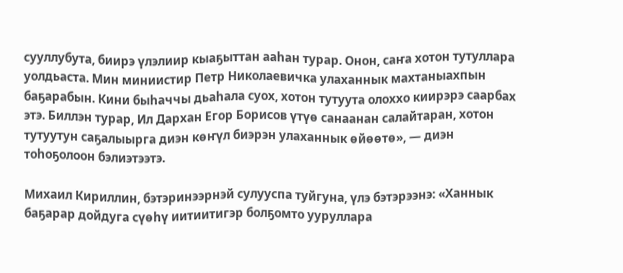сууллубута, биирэ үлэлиир кыаҕыттан ааһан турар. Онон, саҥа хотон тутуллара уолдьаста. Мин миниистир Петр Николаевичка улаханнык махтаныахпын баҕарабын. Кини быһаччы дьаһала суох, хотон тутуута олоххо киирэрэ саарбах этэ. Биллэн турар, Ил Дархан Егор Борисов үтүө санаанан салайтаран, хотон тутуутун саҕалыырга диэн көҥүл биэрэн улаханнык өйөөтө», — диэн тоһоҕолоон бэлиэтээтэ.

Михаил Кириллин, бэтэринээрнэй сулууспа туйгуна, үлэ бэтэрээнэ: «Ханнык баҕарар дойдуга сүөһү иитиитигэр болҕомто ууруллара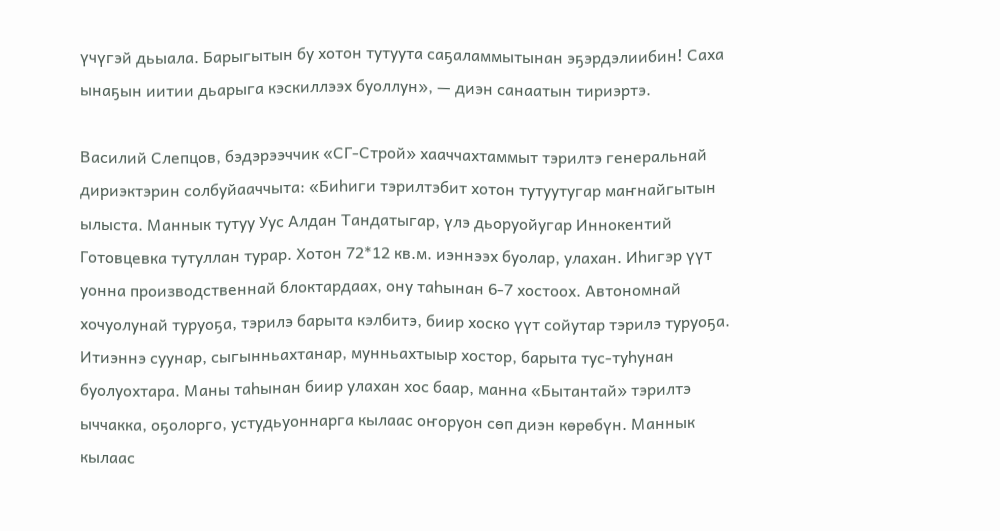үчүгэй дьыала. Барыгытын бу хотон тутуута саҕаламмытынан эҕэрдэлиибин! Саха ынаҕын иитии дьарыга кэскиллээх буоллун», — диэн санаатын тириэртэ.

Василий Слепцов, бэдэрээччик «СГ-Строй» хааччахтаммыт тэрилтэ генеральнай дириэктэрин солбуйааччыта: «Биһиги тэрилтэбит хотон тутуутугар маҥнайгытын ылыста. Маннык тутуу Уус Алдан Тандатыгар, үлэ дьоруойугар Иннокентий Готовцевка тутуллан турар. Хотон 72*12 кв.м. иэннээх буолар, улахан. Иһигэр үүт уонна производственнай блоктардаах, ону таһынан 6-7 хостоох. Автономнай хочуолунай туруоҕа, тэрилэ барыта кэлбитэ, биир хоско үүт сойутар тэрилэ туруоҕа. Итиэннэ суунар, сыгынньахтанар, мунньахтыыр хостор, барыта тус-туһунан буолуохтара. Маны таһынан биир улахан хос баар, манна «Бытантай» тэрилтэ ыччакка, оҕолорго, устудьуоннарга кылаас оҥоруон сөп диэн көрөбүн. Маннык кылаас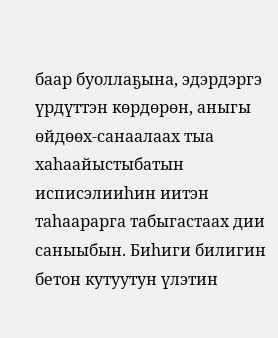баар буоллаҕына, эдэрдэргэ үрдүттэн көрдөрөн, аныгы өйдөөх-санаалаах тыа хаһаайыстыбатын исписэлииһин иитэн таһаарарга табыгастаах дии саныыбын. Биһиги билигин бетон кутуутун үлэтин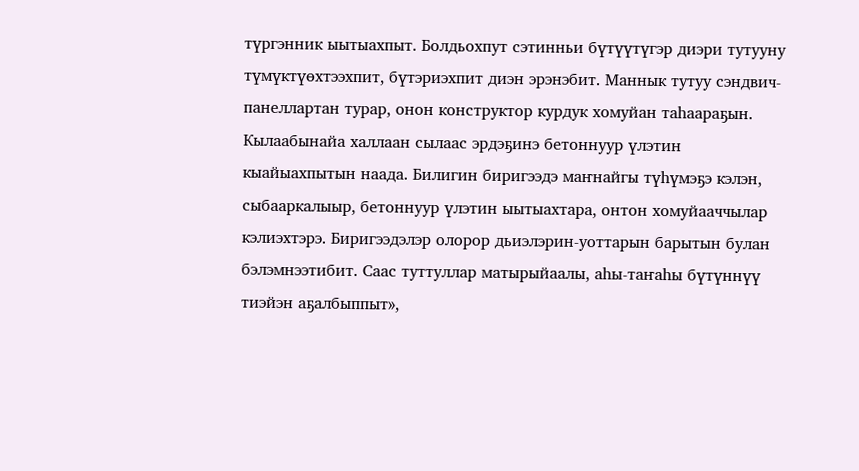түргэнник ыытыахпыт. Болдьохпут сэтинньи бүтүүтүгэр диэри тутууну түмүктүөхтээхпит, бүтэриэхпит диэн эрэнэбит. Маннык тутуу сэндвич-панеллартан турар, онон конструктор курдук хомуйан таһаараҕын. Кылаабынайа халлаан сылаас эрдэҕинэ бетоннуур үлэтин кыайыахпытын наада. Билигин биригээдэ маҥнайгы түһүмэҕэ кэлэн, сыбааркалыыр, бетоннуур үлэтин ыытыахтара, онтон хомуйааччылар кэлиэхтэрэ. Биригээдэлэр олорор дьиэлэрин-уоттарын барытын булан бэлэмнээтибит. Саас туттуллар матырыйаалы, аһы-таҥаһы бүтүннүү тиэйэн аҕалбыппыт»,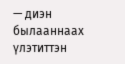— диэн былааннаах үлэтиттэн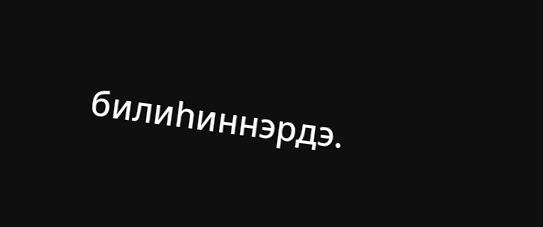билиһиннэрдэ.